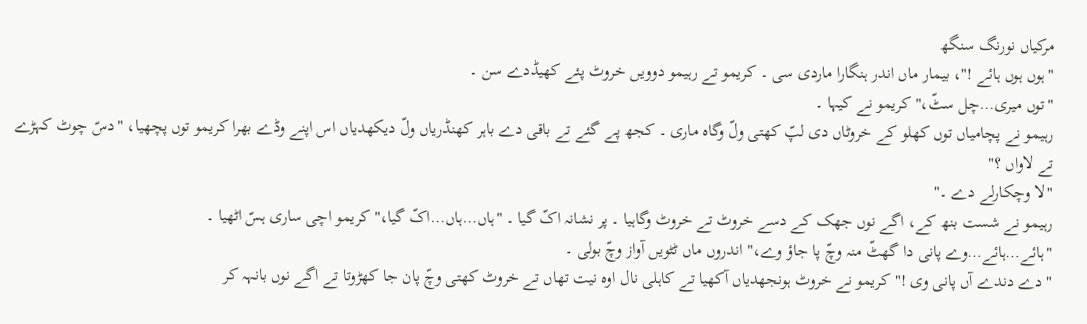مرکیاں نورنگ سنگھ
"ہوں ہوں ہائے !"، بیمار ماں اندر ہنگارا ماردی سی ۔ کریمو تے رہیمو دوویں خروٹ پئے کھیڈدے سن ۔
"توں میری…چل سٹّ،" کریمو نے کیہا ۔
رہیمو نے پچامیاں توں کھلو کے خروٹاں دی لپّ کھتی ولّ وگاہ ماری ۔ کجھ پے گئے تے باقی دے باہر کھنڈریاں ولّ دیکھدیاں اس اپنے وڈے بھرا کریمو توں پچھیا، "دسّ چوٹ کہڑے تے لاواں ؟"
"لا وچکارلے دے ۔"
رہیمو نے شست بنھ کے، اگے نوں جھک کے دسے خروٹ تے خروٹ وگاہیا ۔ پر نشانہ اکّ گیا ۔ "ہاں…ہاں…اکّ گیا،" کریمو اچی ساری ہسّ اٹھیا ۔
"ہائے…ہائے…وے پانی دا گھٹّ منہ وچّ پا جاؤ وے،" اندروں ماں ٹٹویں آواز وچّ بولی ۔
"دے دندے آں پانی وی !" کریمو نے خروٹ ہونجھدیاں آکھیا تے کاہلی نال اوہ نیت تھاں تے خروٹ کھتی وچّ پان جا کھڑوتا تے اگے نوں بانہہ کر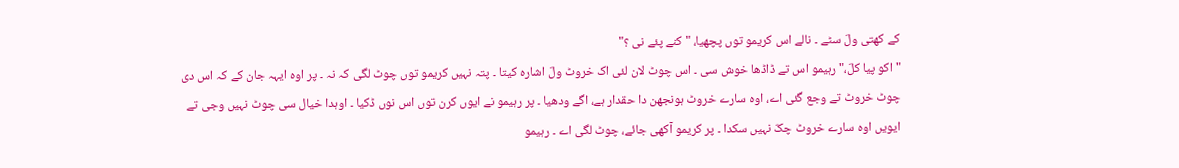کے کھتی ولّ سٹے ۔ نالے اس کریمو توں پچھیا، "کنے پئے نی ؟"
"اکو پیا کلّ،" رہیمو اس تے ڈاڈھا خوش سی ۔ اس چوٹ لان لئی اک خروٹ ولّ اشارہ کیتا ۔ پتہ نہیں کریمو توں چوٹ لگی کہ نہ ۔ پر اوہ ایہہ جان کے کہ اس دی چوٹ خروٹ تے وجع گئی اے، اوہ سارے خروٹ ہونجھن دا حقدار ہے، اگے ودھیا ۔ پر رہیمو نے ایوں کرن توں اس نوں ڈکیا ۔ اوہدا خیال سی چوٹ نہیں وجی تے ایویں اوہ سارے خروٹ چکّ نہیں سکدا ۔ پر کریمو آکھی جائے، چوٹ لگی اے ۔ رہیمو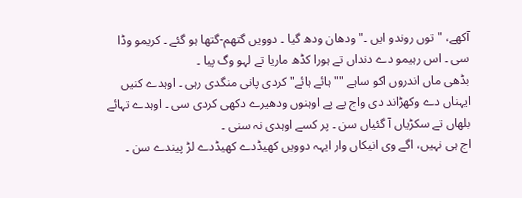آکھے، "توں روندو ایں ۔" ودھان ودھ گیا ۔ دوویں گتھم-گتھا ہو گئے ۔ کریمو وڈا سی ۔ اس رہیمو دے دنداں تے ہورا کڈھ ماریا تے لہو وگ پیا ۔
بڈھی ماں اندروں اکو ساہے ""ہائے ہائے" کردی پانی منگدی رہی ۔ اوہدے کنیں ایہناں دے وکھڑاند دی واج پے پے اوہنوں ودھیرے دکھی کردی سی ۔ اوہدے تہائے بلھاں تے سکڑیاں آ گئیاں سن ۔ پر کسے اوہدی نہ سنی ۔
اج ہی نہیں، اگے وی انیکاں وار ایہہ دوویں کھیڈدے کھیڈدے لڑ پیندے سن ۔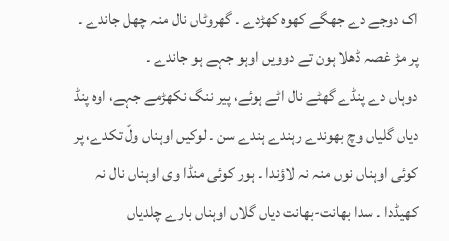اک دوجے دے جھگے کھوہ کھڑدے ۔ گھروٹاں نال منہ چھل جاندے ۔ پر مڑ غصہ ڈھلا ہون تے دوویں اوہو جہے ہو جاندے ۔
دوہاں دے پنڈے گھٹے نال اٹے ہوئے، پیر ننگ نکھڑمے جہے، اوہ پنڈ دیاں گلیاں وچ بھوندے رہندے ہندے سن ۔ لوکیں اوہناں ولّ تکدے، پر کوئی اوہناں نوں منہ نہ لاؤندا ۔ ہور کوئی منڈا وی اوہناں نال نہ کھیڈدا ۔ سدا بھانت-بھانت دیاں گلاں اوہناں بارے چلدیاں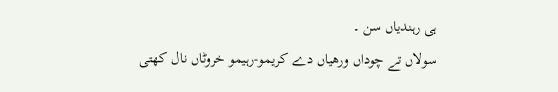ہی رہندیاں سن ۔
سولاں تے چوداں ورھیاں دے کریمو-رہیمو خروٹاں نال کھتی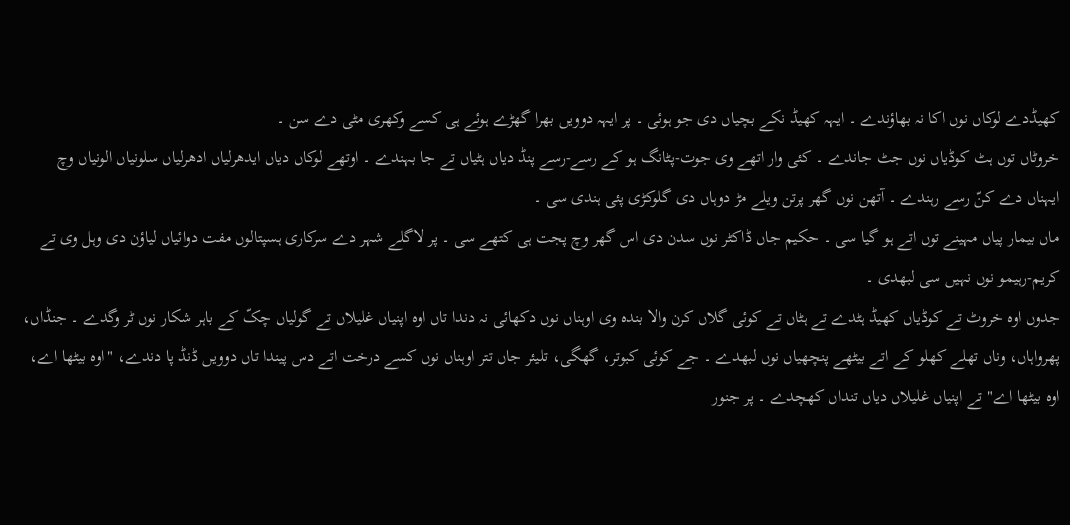کھیڈدے لوکاں نوں اکا نہ بھاؤندے ۔ ایہہ کھیڈ نکے بچیاں دی جو ہوئی ۔ پر ایہہ دوویں بھرا گھڑے ہوئے ہی کسے وکھری مٹی دے سن ۔
خروٹاں توں ہٹ کوڈیاں نوں جٹ جاندے ۔ کئی وار اتھے وی جوت-پٹانگ ہو کے رسے-رسے پنڈ دیاں ہٹیاں تے جا بہندے ۔ اوتھے لوکاں دیاں ایدھرلیاں ادھرلیاں سلونیاں الونیاں وچ ایہناں دے کنّ رسے رہندے ۔ آتھن نوں گھر پرتن ویلے مڑ دوہاں دی گلوکڑی پئی ہندی سی ۔
ماں بیمار پیاں مہینے توں اتے ہو گیا سی ۔ حکیم جاں ڈاکٹر نوں سدن دی اس گھر وچ پجت ہی کتھے سی ۔ پر لاگلے شہر دے سرکاری ہسپتالوں مفت دوائیاں لیاؤن دی وہل وی تے کریم-رہیمو نوں نہیں سی لبھدی ۔
جدوں اوہ خروٹ تے کوڈیاں کھیڈ ہٹدے تے ہٹاں تے کوئی گلاں کرن والا بندہ وی اوہناں نوں دکھائی نہ دندا تاں اوہ اپنیاں غلیلاں تے گولیاں چکّ کے باہر شکار نوں ٹر وگدے ۔ جنڈاں، پھرواہاں، وناں تھلے کھلو کے اتے بیٹھے پنچھیاں نوں لبھدے ۔ جے کوئی کبوتر، گھگی، تلیئر جاں تتر اوہناں نوں کسے درخت اتے دس پیندا تاں دوویں ڈنڈ پا دندے، "اوہ بیٹھا اے، اوہ بیٹھا اے" تے اپنیاں غلیلاں دیاں تنداں کھچدے ۔ پر جنور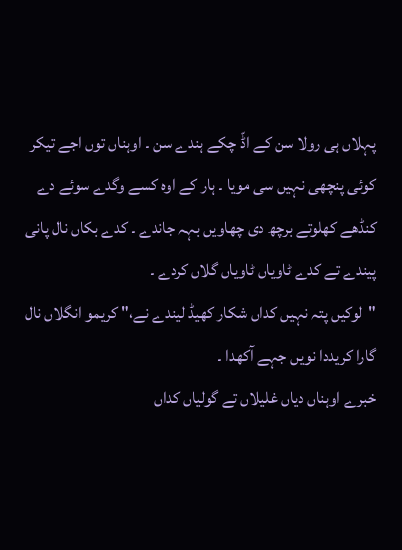پہلاں ہی رولا سن کے اڈّ چکے ہندے سن ۔ اوہناں توں اجے تیکر کوئی پنچھی نہیں سی مویا ۔ ہار کے اوہ کسے وگدے سوئے دے کنڈھے کھلوتے برچھ دی چھاویں بہہ جاندے ۔ کدے بکاں نال پانی پیندے تے کدے ٹاویاں ٹاویاں گلاں کردے ۔
"لوکیں پتہ نہیں کداں شکار کھیڈ لیندے نے،" کریمو انگلاں نال گارا کریددا نویں جہے آکھدا ۔
خبرے اوہناں دیاں غلیلاں تے گولیاں کداں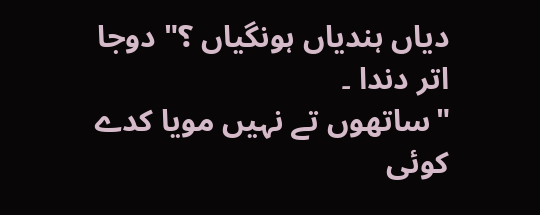دیاں ہندیاں ہونگیاں ؟" دوجا اتر دندا ۔
"ساتھوں تے نہیں مویا کدے کوئی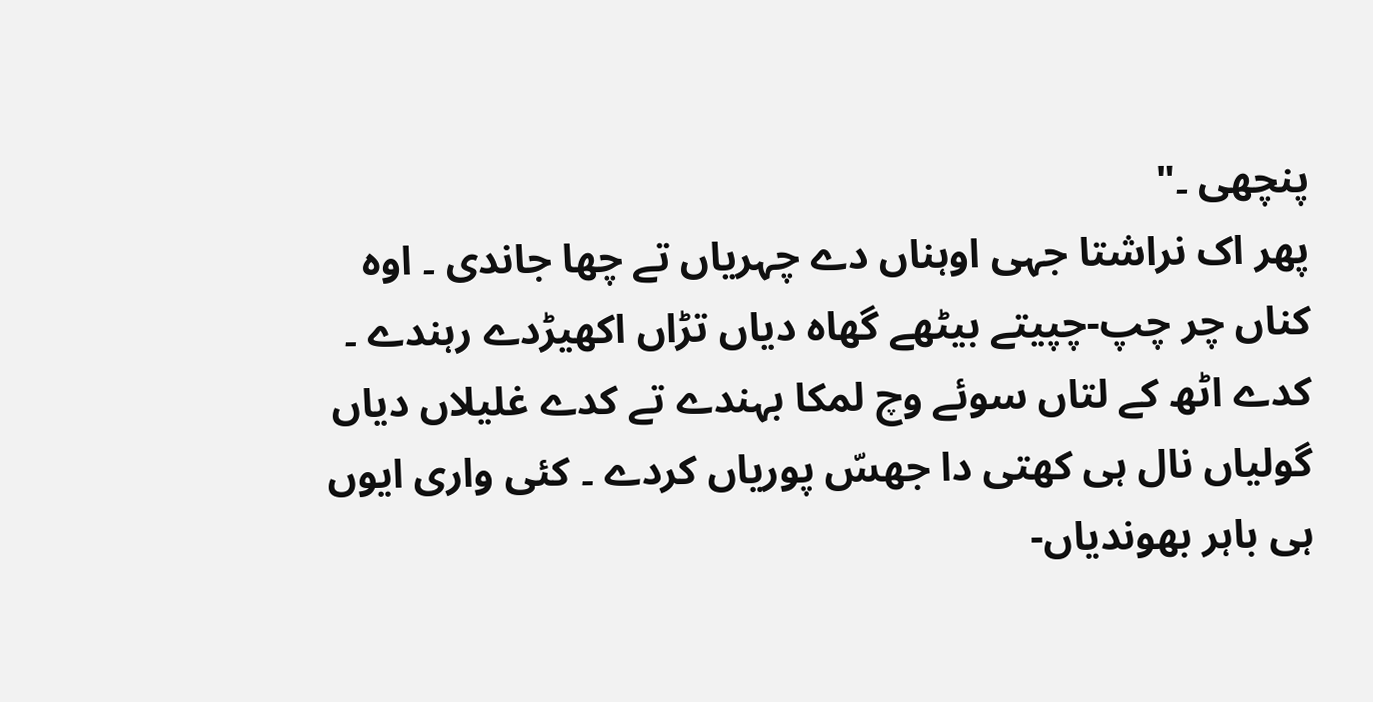پنچھی ۔"
پھر اک نراشتا جہی اوہناں دے چہریاں تے چھا جاندی ۔ اوہ کناں چر چپ-چپیتے بیٹھے گھاہ دیاں تڑاں اکھیڑدے رہندے ۔ کدے اٹھ کے لتاں سوئے وچ لمکا بہندے تے کدے غلیلاں دیاں گولیاں نال ہی کھتی دا جھسّ پوریاں کردے ۔ کئی واری ایوں ہی باہر بھوندیاں-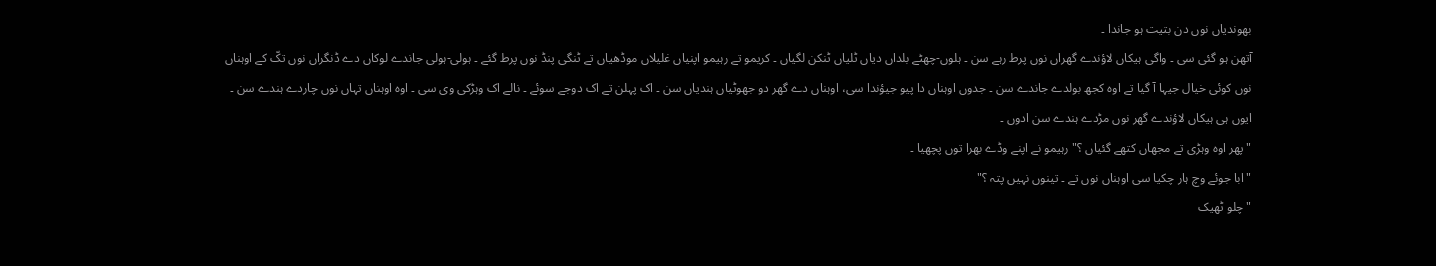بھوندیاں نوں دن بتیت ہو جاندا ۔
آتھن ہو گئی سی ۔ واگی ہیکاں لاؤندے گھراں نوں پرط رہے سن ۔ ہلوں-چھٹے بلداں دیاں ٹلیاں ٹنکن لگیاں ۔ کریمو تے رہیمو اپنیاں غلیلاں موڈھیاں تے ٹنگی پنڈ نوں پرط گئے ۔ ہولی-ہولی جاندے لوکاں دے ڈنگراں نوں تکّ کے اوہناں نوں کوئی خیال جیہا آ گیا تے اوہ کجھ بولدے جاندے سن ۔ جدوں اوہناں دا پیو جیؤندا سی، اوہناں دے گھر دو جھوٹیاں ہندیاں سن ۔ اک پہلن تے اک دوجے سوئے ۔ نالے اک وہڑکی وی سی ۔ اوہ اوہناں تہاں نوں چاردے ہندے سن ۔ ایوں ہی ہیکاں لاؤندے گھر نوں مڑدے ہندے سن ادوں ۔
"پھر اوہ وہڑی تے مجھاں کتھے گئیاں ؟" رہیمو نے اپنے وڈے بھرا توں پچھیا ۔
"ابا جوئے وچ ہار چکیا سی اوہناں نوں تے ۔ تینوں نہیں پتہ ؟"
"چلو ٹھیک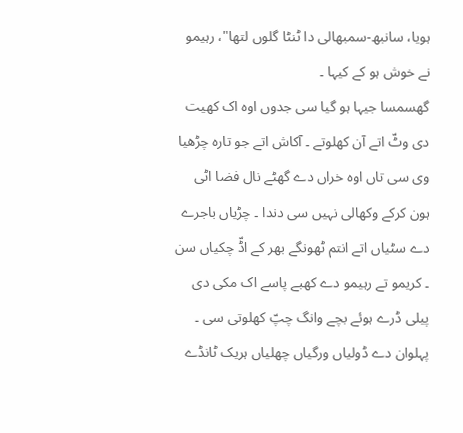ہویا، سانبھ-سمبھالی دا ٹنٹا گلوں لتھا"، رہیمو نے خوش ہو کے کیہا ۔
گھسمسا جیہا ہو گیا سی جدوں اوہ اک کھیت دی وٹّ اتے آن کھلوتے ۔ آکاش اتے جو تارہ چڑھیا وی سی تاں اوہ خراں دے گھٹے نال فضا اٹی ہون کرکے وکھالی نہیں سی دندا ۔ چڑیاں باجرے دے سٹیاں اتے انتم ٹھونگے بھر کے اڈّ چکیاں سن ۔ کریمو تے رہیمو دے کھبے پاسے اک مکی دی پیلی ڈرے ہوئے بچے وانگ چپّ کھلوتی سی ۔ پہلوان دے ڈولیاں ورگیاں چھلیاں ہریک ٹانڈے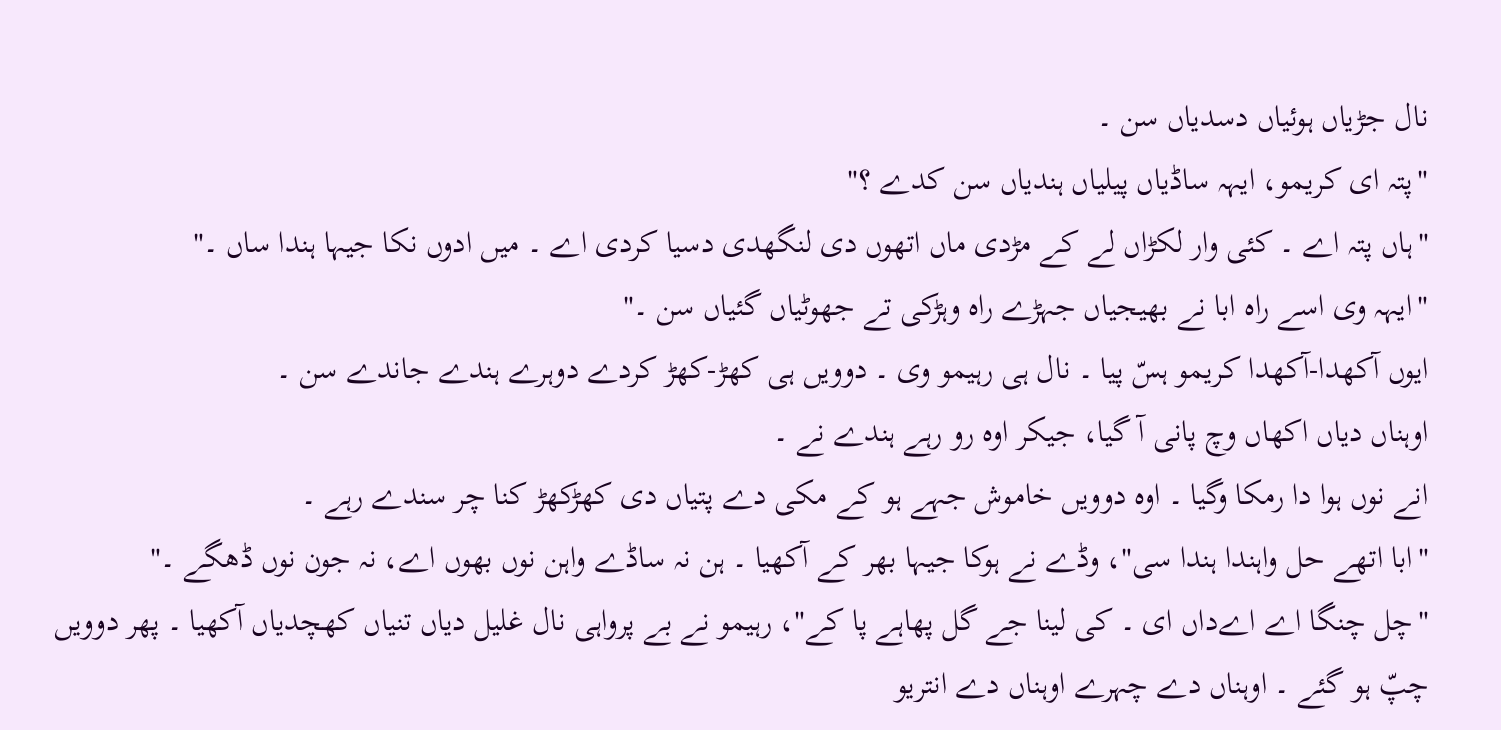نال جڑیاں ہوئیاں دسدیاں سن ۔
"پتہ ای کریمو، ایہہ ساڈیاں پیلیاں ہندیاں سن کدے ؟"
"ہاں پتہ اے ۔ کئی وار لکڑاں لے کے مڑدی ماں اتھوں دی لنگھدی دسیا کردی اے ۔ میں ادوں نکا جیہا ہندا ساں ۔"
"ایہہ وی اسے راہ ابا نے بھیجیاں جہڑے راہ وہڑکی تے جھوٹیاں گئیاں سن ۔"
ایوں آکھدا-آکھدا کریمو ہسّ پیا ۔ نال ہی رہیمو وی ۔ دوویں ہی کھڑ-کھڑ کردے دوہرے ہندے جاندے سن ۔
اوہناں دیاں اکھاں وچ پانی آ گیا، جیکر اوہ رو رہے ہندے نے ۔
انے نوں ہوا دا رمکا وگیا ۔ اوہ دوویں خاموش جہے ہو کے مکی دے پتیاں دی کھڑکھڑ کنا چر سندے رہے ۔
"ابا اتھے حل واہندا ہندا سی"، وڈے نے ہوکا جیہا بھر کے آکھیا ۔ ہن نہ ساڈے واہن نوں بھوں اے، نہ جون نوں ڈھگے ۔"
"چل چنگا اے اےداں ای ۔ کی لینا جے گل پھاہے پا کے"، رہیمو نے بے پرواہی نال غلیل دیاں تنیاں کھچدیاں آکھیا ۔ پھر دوویں چپّ ہو گئے ۔ اوہناں دے چہرے اوہناں دے انتریو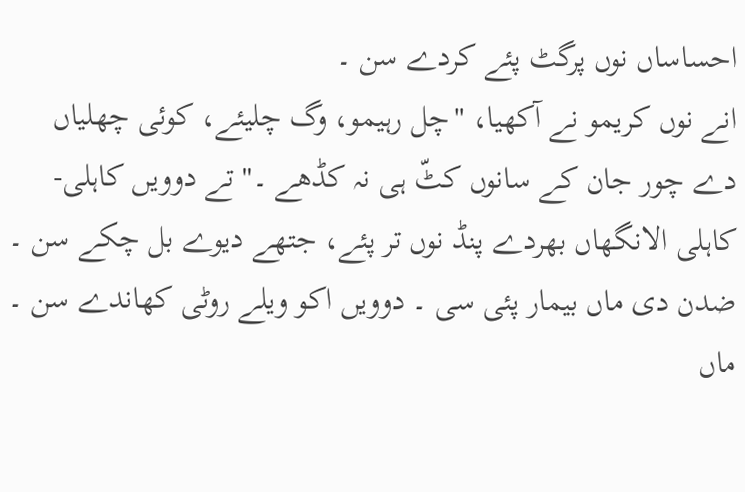احساساں نوں پرگٹ پئے کردے سن ۔
انے نوں کریمو نے آکھیا، "چل رہیمو، وگ چلیئے، کوئی چھلیاں دے چور جان کے سانوں کٹّ ہی نہ کڈھے ۔" تے دوویں کاہلی-کاہلی الانگھاں بھردے پنڈ نوں تر پئے، جتھے دیوے بل چکے سن ۔
ضدن دی ماں بیمار پئی سی ۔ دوویں اکو ویلے روٹی کھاندے سن ۔ ماں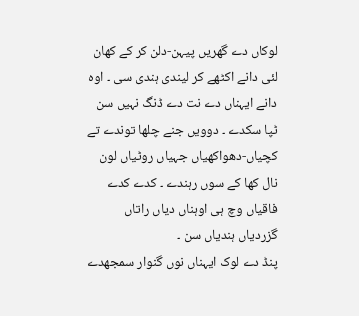لوکاں دے گھریں پیہن-دلن کر کے کھان لئی دانے اکٹھے کر لیندی ہندی سی ۔ اوہ دانے ایہناں دے نت دے ڈنگ نہیں سن ٹپا سکدے ۔ دوویں جنے چلھا توندے تے کچیاں-دھواکھیاں جہیاں روٹیاں لون نال کھا کے سوں رہندے ۔ کدے کدے فاقیاں وچ ہی اوہناں دیاں راتاں گزردیاں ہندیاں سن ۔
پنڈ دے لوک ایہناں نوں گنوار سمجھدے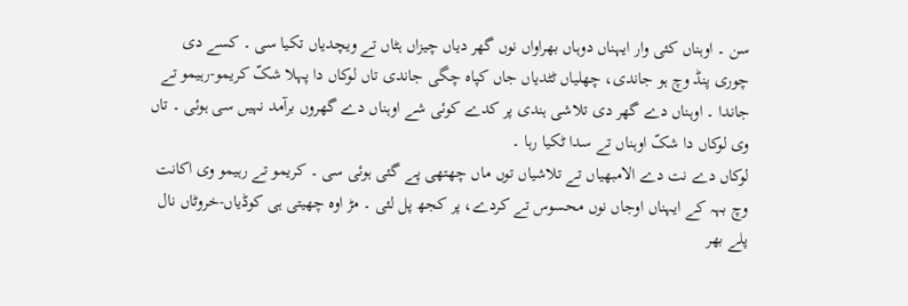سن ۔ اوہناں کئی وار ایہناں دوہاں بھراواں نوں گھر دیاں چیزاں ہٹاں تے ویچدیاں تکیا سی ۔ کسے دی چوری پنڈ وچ ہو جاندی، چھلیاں ٹٹدیاں جاں کپاہ چگی جاندی تاں لوکاں دا پہلا شکّ کریمو-رہیمو تے جاندا ۔ اوہناں دے گھر دی تلاشی ہندی پر کدے کوئی شے اوہناں دے گھروں برآمد نہیں سی ہوئی ۔ تاں وی لوکاں دا شکّ اوہناں تے سدا ٹکیا رہا ۔
لوکاں دے نت دے الامبھیاں تے تلاشیاں توں ماں چھتھی پے گئی ہوئی سی ۔ کریمو تے رہیمو وی اکانت وچ بہہ کے ایہناں اوجاں نوں محسوس تے کردے، پر کجھ پل لئی ۔ مڑ اوہ چھیتی ہی کوڈیاں-خروٹاں نال پلے بھر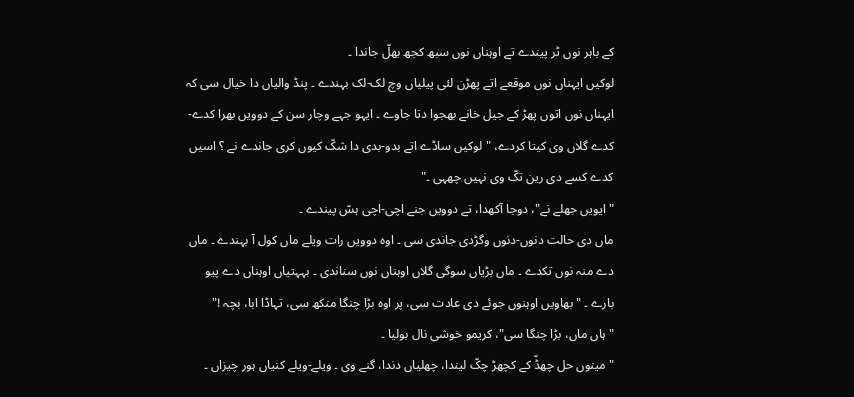کے باہر نوں ٹر پیندے تے اوہناں نوں سبھ کجھ بھلّ جاندا ۔
لوکیں ایہناں نوں موقعے اتے پھڑن لئی پیلیاں وچ لک-لک بہندے ۔ پنڈ والیاں دا خیال سی کہ ایہناں نوں اتوں پھڑ کے جیل خانے بھجوا دتا جاوے ۔ ایہو جہے وچار سن کے دوویں بھرا کدے-کدے گلاں وی کیتا کردے، "لوکیں ساڈے اتے بدو-بدی دا شکّ کیوں کری جاندے نے ؟ اسیں کدے کسے دی رین تکّ وی نہیں چھہی ۔"
"ایویں جھلے نے"، دوجا آکھدا، تے دوویں جنے اچی-اچی ہسّ پیندے ۔
ماں دی حالت دنوں-دنوں وگڑدی جاندی سی ۔ اوہ دوویں رات ویلے ماں کول آ بہندے ۔ ماں دے منہ نوں تکدے ۔ ماں بڑیاں سوگی گلاں اوہناں نوں سناندی ۔ بہہتیاں اوہناں دے پیو بارے ۔ "بھاویں اوہنوں جوئے دی عادت سی، پر اوہ بڑا چنگا منکھ سی، تہاڈا ابا، بچہ !"
"ہاں ماں، بڑا چنگا سی"، کریمو خوشی نال بولیا ۔
"مینوں حل چھڈّ کے کچھڑ چکّ لیندا، چھلیاں دندا، گنے وی ۔ ویلے-ویلے کنیاں ہور چیزاں ۔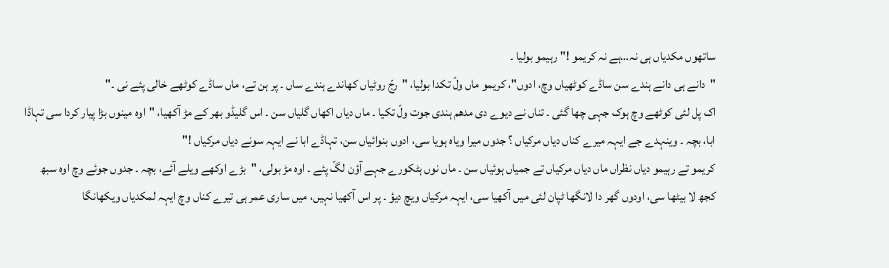ساتھوں مکدیاں ہی نہ…ہے نہ کریمو !" رہیمو بولیا ۔
"دانے ہی دانے ہندے سن ساڈے کوٹھیاں وچ، ادوں"، کریمو ماں ولّ تکدا بولیا، "رجّ روٹیاں کھاندے ہندے ساں ۔ پر ہن تے، ماں ساڈے کوٹھے خالی پئے نی ۔"
اک پل لئی کوٹھے وچ ہوک جہی چھا گئی ۔ تناں نے دیوے دی مدھم ہندی جوت ولّ تکیا ۔ ماں دیاں اکھاں گلیاں سن ۔ اس گلیڈو بھر کے مڑ آکھیا، "اوہ مینوں بڑا پیار کردا سی تہاڈا ابا، بچہ ۔ وینہدے جے ایہہ میرے کناں دیاں مرکیاں ؟ جدوں میرا ویاہ ہویا سی، ادوں بنوائیاں سن، تہاڈے ابا نے ایہہ سونے دیاں مرکیاں !"
کریمو تے رہیمو دیاں نظراں ماں دیاں مرکیاں تے جمیاں ہوئیاں سن ۔ ماں نوں ہٹکورے جہے آؤن لگّ پئے ۔ اوہ مڑ بولی، "بڑے اوکھے ویلے آئے، بچہ ۔ جدوں جوئے وچ اوہ سبھ کجھ لا بیٹھا سی، اودوں گھر دا لانگھا ٹپان لئی میں آکھیا سی، ایہہ مرکیاں ویچ دیؤ ۔ پر اس آکھیا نہیں، میں ساری عمر ہی تیرے کناں وچ ایہہ لمکدیاں ویکھانگا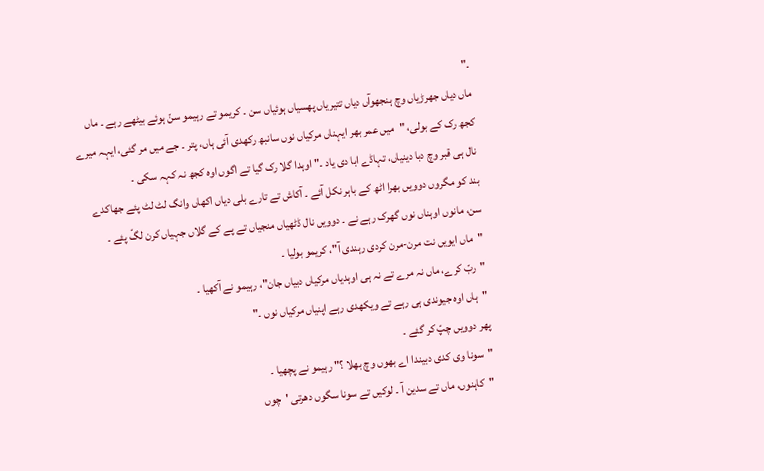۔"
ماں دیاں جھرڑیاں وچ ہنجھوآں دیاں تتیریاں پھسیاں ہوئیاں سن ۔ کریمو تے رہیمو سنّ ہوئے بیٹھے رہے ۔ ماں کجھ رک کے بولی، "میں عمر بھر ایہناں مرکیاں نوں سانبھ رکھدی آئی ہاں، پتر ۔ جے میں مر گئی، ایہہ میرے نال ہی قبر وچ دبا دینیاں، تہاڈے ابا دی یاد ۔" اوہدا گلا رک گیا تے اگوں اوہ کجھ نہ کہہ سکی ۔
بند کو مگروں دوویں بھرا اٹھ کے باہر نکل آئے ۔ آکاش تے تارے بلی دیاں اکھاں وانگ لٹ لٹ پئے جھاکدے سن، مانوں اوہناں نوں گھرک رہے نے ۔ دوویں نال ڈٹھیاں منجیاں تے پے کے گلاں جہیاں کرن لگّ پئے ۔
"ماں ایویں نت مرن-مرن کردی رہندی آ"، کریمو بولیا ۔
"ربّ کرے، ماں نہ مرے تے نہ ہی اوہدیاں مرکیاں دبیاں جان"، رہیمو نے آکھیا ۔
"ہاں اوہ جیوندی ہی رہے تے ویکھدی رہے اپنیاں مرکیاں نوں ۔"
پھر دوویں چپّ کر گئے ۔
"سونا وی کدی دبیندا اے بھوں وچ بھلا ؟" رہیمو نے پچھیا ۔
"کاہنوں، ماں تے سدین آ ۔ لوکیں تے سونا سگوں دھرتی 'چوں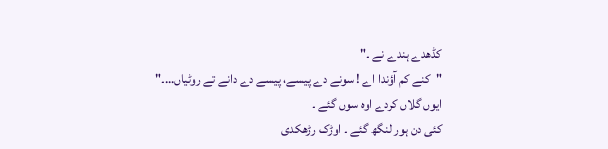کڈھدے ہندے نے ۔"
"کنے کم آؤندا اے ! سونے دے پیسے، پیسے دے دانے تے روٹیاں…۔"
ایوں گلاں کردے اوہ سوں گئے ۔
کئی دن ہور لنگھ گئے ۔ اوڑک رڑھکدی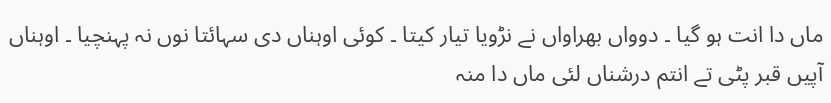ماں دا انت ہو گیا ۔ دوواں بھراواں نے نڑویا تیار کیتا ۔ کوئی اوہناں دی سہائتا نوں نہ پہنچیا ۔ اوہناں آپیں قبر پٹی تے انتم درشناں لئی ماں دا منہ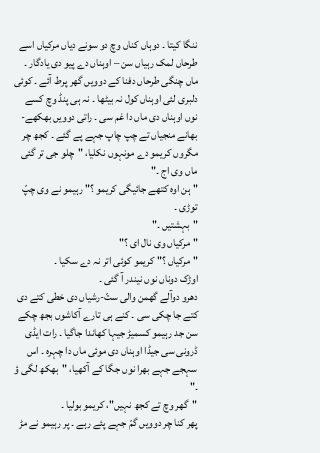ننگا کیتا ۔ دوہاں کناں وچ دو سونے دیاں مرکیاں اسے طرحاں لمک رہیاں سن – اوہناں دے پیو دی یادگار ۔
ماں چنگی طرحاں دفنا کے دوویں گھر پرط آئے ۔ کوئی دلبری لئی اوہناں کول نہ بیٹھا ۔ نہ ہی پنڈ وچ کسے نوں اوہناں دی ماں دا غم سی ۔ راتی دوویں بھکھے-بھانے منجیاں تے چپ چاپ جہے پے گئے ۔ کجھ چر مگروں کریمو دے مونہوں نکلیا، "چلو جی تر گئی ماں وی اج ۔"
"ہن اوہ کتھے جائیگی کریمو ؟" رہیمو نے وی چپّ توڑی ۔
"بہشتیں ۔"
"مرکیاں وی نال ای ؟"
"مرکیاں ؟" کریمو کوئی اتر نہ دے سکیا ۔
اوڑک دوناں نوں نیندر آ گئی ۔
دھرو دوآلے گھمن والی ستّ-رشیاں دی خطی کتے دی کتے جا چکی سی ۔ کنے ہی تارے آکاشوں بجھ چکے سن جد رہیمو کسمیڑ جیہا کھاندا جاگیا ۔ رات ایڈی ڈرونی سی جیڈا اوہناں دی موئی ماں دا چہرہ ۔ اس سہجے جہے بھرا نوں جگا کے آکھیا، "بھکھ لگی ؤ ۔"
"گھر وچ تے کجھ نہیں"، کریمو بولیا ۔
پھر کنا چر دوویں گمّ جہے پئے رہے ۔ پر رہیمو نے مڑ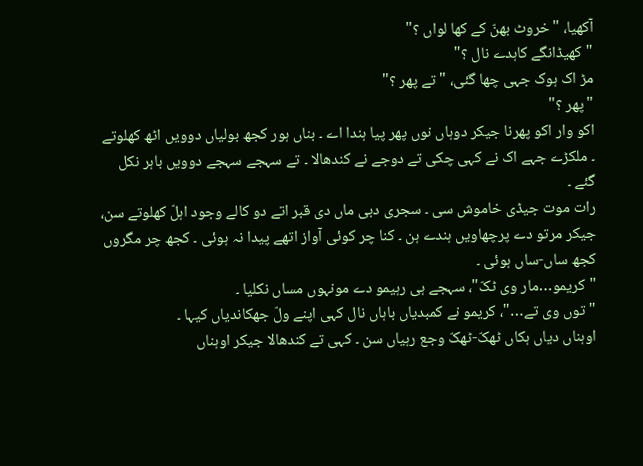آکھیا، "خروٹ بھنّ کے کھا لواں ؟"
"کھیڈانگے کاہدے نال ؟"
مڑ اک ہوک جہی چھا گئی، "تے پھر ؟"
"پھر ؟"
اکو وار اکو پھرنا جیکر دوہاں نوں پھر پیا ہندا اے ۔ بناں ہور کجھ بولیاں دوویں اٹھ کھلوتے ۔ ملکڑے جہے اک نے کہی چکی تے دوجے نے کندھالا ۔ تے سہجے سہجے دوویں باہر نکل گئے ۔
رات موت جیڈی خاموش سی ۔ سجری دبی ماں دی قبر اتے دو کالے وجود اہلّ کھلوتے سن، جیکر مرتو دے پرچھاویں ہندے ہن ۔ کنا چر کوئی آواز اتھے پیدا نہ ہوئی ۔ کجھ چر مگروں کجھ ساں-ساں ہوئی ۔
"کریمو…مار وی ٹکّ"، سہجے ہی رہیمو دے مونہوں مساں نکلیا ۔
"توں وی تے…"، کریمو نے کمبدیاں باہاں نال کہی اپنے ولّ جھکاندیاں کیہا ۔
اوہناں دیاں ہکاں ٹھکّ-ٹھکّ وجع رہیاں سن ۔ کہی تے کندھالا جیکر اوہناں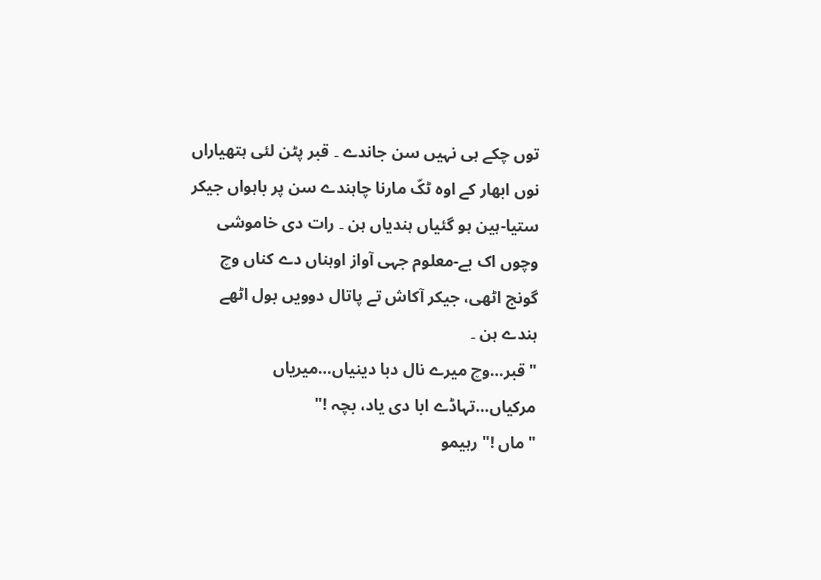توں چکے ہی نہیں سن جاندے ۔ قبر پٹن لئی ہتھیاراں نوں ابھار کے اوہ ٹکّ مارنا چاہندے سن پر باہواں جیکر ستیا-ہین ہو گئیاں ہندیاں ہن ۔ رات دی خاموشی وچوں اک بے-معلوم جہی آواز اوہناں دے کناں وچ گونج اٹھی، جیکر آکاش تے پاتال دوویں بول اٹھے ہندے ہن ۔
"قبر…وچ میرے نال دبا دینیاں…میریاں مرکیاں…تہاڈے ابا دی یاد، بچہ !"
"ماں !" رہیمو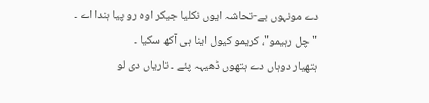دے مونہوں بے-تحاشہ ایوں نکلیا جیکر اوہ رو پیا ہندا اے ۔
"چل رہیمو"، کریمو کیول اینا ہی آکھ سکیا ۔
ہتھیار دوہاں دے ہتھوں ڈھیہہ پئے ۔ تاریاں دی لو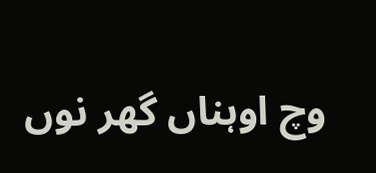وچ اوہناں گھر نوں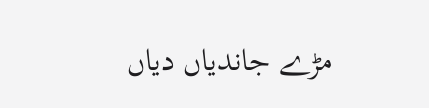مڑے جاندیاں دیاں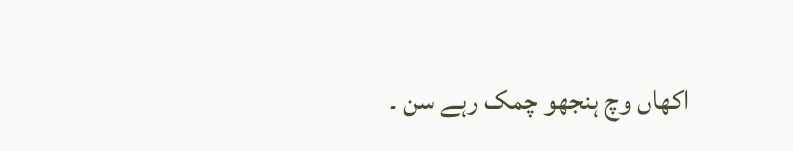اکھاں وچ ہنجھو چمک رہے سن ۔